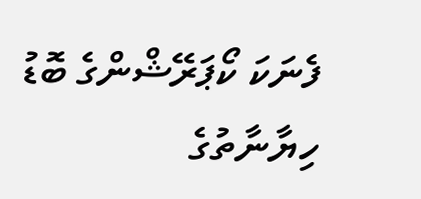ފެނަކަ ކޯޕަރޭޝްންގެ ބޮޑު ހިޔާނާތުގެ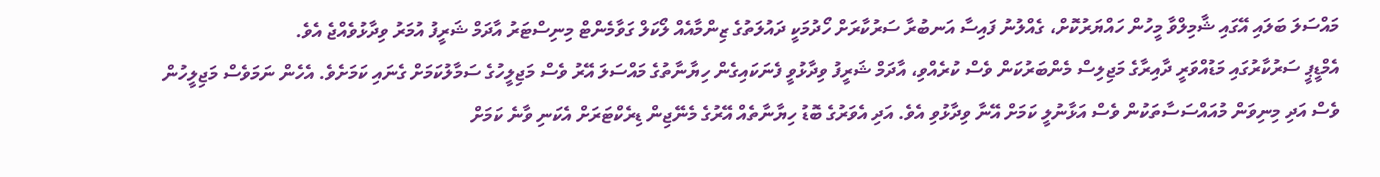މައްސަލަ ބަލައި އޭގައި ޝާމިލްވާ މީހުން ހައްޔަރުކޮށް، ގެއްލުނު ފައިސާ އަނބުރާ ސަރުކާރަށް ހޯދުމަކީ ދައުލަތުގެ ޒިންމާއެއް ލޯކަލް ގަވާމެންޓް މިނިސްޓަރު އާދަމް ޝަރީފު އުމަރު ވިދާޅުވެއްޖެ އެވެ.
އެމްޑީޕީ ސަރުކާރުގައި މަޑުއްވަރީ ދާއިރާގެ މަޖިލިސް މެންބަރުކަން ވެސް ކުރެއްވި، އާދަމް ޝަރީފު ވިދާޅުވީ ފެނަކައިގެން ހިޔާނާތުގެ މައްސަލަ އޭރު ވެސް މަޖިލީހުގެ ސަމާލުކަމަށް ގެނައި ކަމަށެވެ. އެހެން ނަމަވެސް މަޖިލީހުން ވެސް އަދި މިނިވަން މުއައްސަސާތަކުން ވެސް އަޅާނުލީ ކަމަށް އޭނާ ވިދާޅުވި އެވެ. އަދި އެވަރުގެ ބޮޑު ހިޔާނާތެއް އޭރުގެ މެނޭޖިން ޑިރެކްޓަރަށް އެކަނި ވާނެ ކަމަށް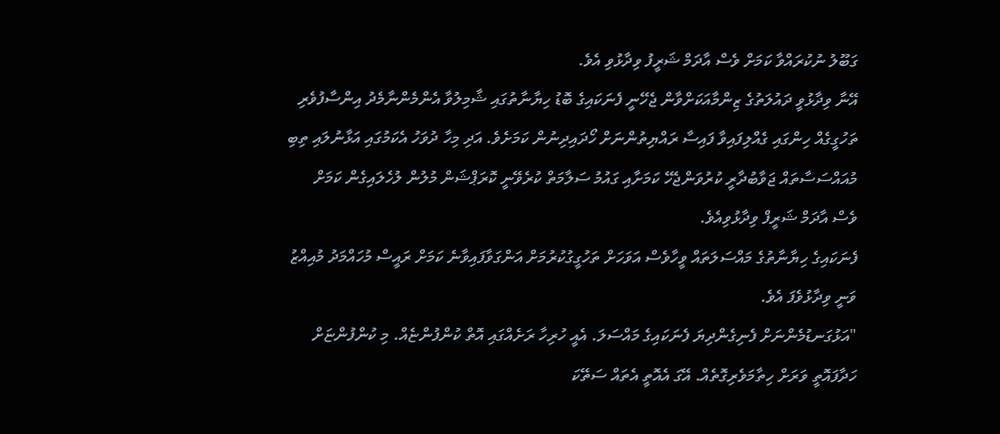ގަބޫލު ނުކުރައްވާ ކަމަށް ވެސް އާދަމް ޝަރީފު ވިދާޅުވި އެވެ.
އޭނާ ވިދާޅުވީ ދައުލަތުގެ ޒިންމާއަކަށްވާން ޖެހޭނީ ފެނަކައިގެ ބޮޑު ހިޔާނާތުގައި ޝާމިލުވާ އެންމެންނާމެދު އިންސާފުވެރި ތަހުގީގެއް ހިންގައި ގެއްލިފައިވާ ފައިސާ ރައްޔިތުންނަށް ހޯދައިދިނުން ކަމަށެވެ. އަދި މިހާ ދުވަހު އެކަމުގައި އަޅާނުލައި ތިބި މުއައްސަސާތައް ޖަވާބުދާރީ ކުރުވަންޖެހޭ ކަމަށާއި ގައުމު ސަލާމަތް ކުރެވޭނީ ކޮރަޕްޝަން މުލުން ލުހެލައިގެން ކަމަށް ވެސް އާދަމް ޝަރީފް ވިދާޅުވިއެވެ.
ފެނަކައިގެ ހިޔާނާތުގެ މައްސަލަތައް ވީހާވެސް އަވަހަށް ތަހުގީގުކުރުމަށް އަންގަވާފައިވާނެ ކަމަށް ރައީސް މުހައްމަދު މުއިއްޒު ވަނީ ވިދާޅުވެފަ އެވެ.
"އަޅުގަނޑުމެންނަށް ފެނިގެންދިޔަ ފެނަކައިގެ މައްސަލަ. އެއީ ހުރިހާ ރަށެއްގައި އޮތް ކުންފުންޏެއް. މި ކުންފުންޏަށް ހަދާފައޮތީ ވަރަށް ހިތާމަވެރިގޮތެއް. އޭގަ އެއޮތީ އެތައް ސަތޭކަ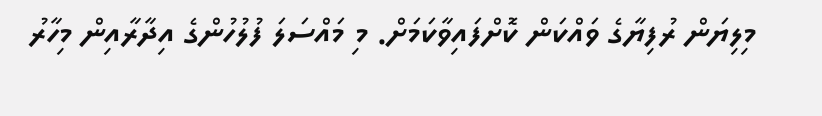މިލިޔަން ރުފިޔާގެ ވައްކަން ކޮށްފައިވާކަމަށް. މި މައްސަލަ ފުލުހުންގެ އިދާރާއިން މިހާރު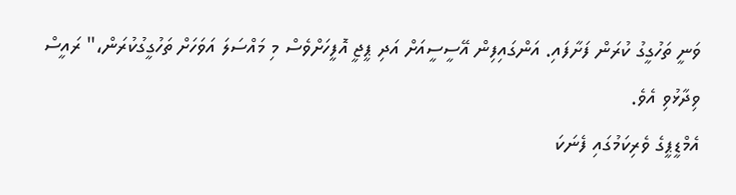ވަނީ ތަހުގީގު ކުރަން ފަށާފައި. އަންގައިފިން އޭސީސީއަށް އަދި ޕީޖީ އޮފީހަށްވެސް މި މައްސަލަ އަވަހަށް ތަހުގީގުކުރަން،" ރައީސް ވިދާޅުވި އެވެ.
އެމްޑީޕީގެ ވެރިކަމުގައި ފެނަކަ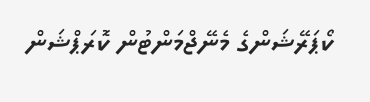ކޯޕަރޭޝަންގެ މެނޭޖްމަންޓުން ކޮރަޕްޝަން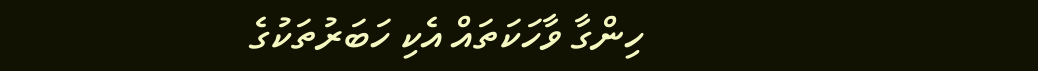ހިންގާ ވާހަކަތައް އެކި ހަބަރުތަކުގެ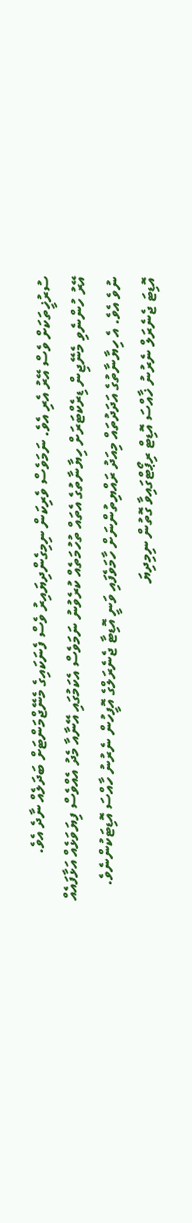ސުރުޚީތަކަށް ވެސް އޭރު އެރި އެވެ. ނަމަވެސް ވެރިކަން ނިމިގެންދިޔައިރު ވެސް ފެނަކައިގެ މެނޭޖްމަންޓަށް ބަދަލެއް ނާދެ އެވެ.
އޭރު ހުންނެވި މެނޭޖިން ޑިރެކްޓަރަށް ހިޔާނާތުގެ އެތައް ތުހުމަތެއް ކުރެވުނު ނަމަވެސް އެކަމުގައި އޭނާއާ މެދު އެއްވެސް ފިޔަވަޅެއް އަޅާފައެއް ނުވެ އެވެ. އެ ހިޔާނާތުގެ އަދަދުތައް މިއަދު ރައްޔިތުންނަށް ހާމަވެފައި ވަނީ އޮޑިޓާ ޖެނެރަލްގެ އޮފީހުން ނެރުނު ހާއްސަ އޮޑިޓަކުންނެވެ.
އޮޑިޓަ ޖެނެރަލް ނެރުނު ޚާއްސަ އޮޑިޓް ރިޕޯޓްގައިވާ ގޮތުން ނިމިދިޔަ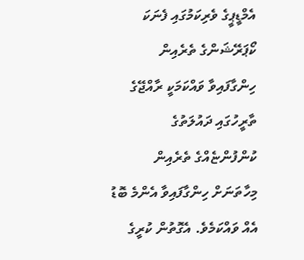އެމްޑީޕީގެ ވެރިކަމުގައި ފެނަކަ ކޯޕަރޭޝަންގެ ތެރެއިން ހިންގާފައިވާ ވައްކަމަކީ ރާއްޖޭގެ ތާރީހުގައި ދައުލަތުގެ ކުންފުންޏެއްގެ ތެރެއިން މިހާތަނަށް ހިންގާފައިވާ އެންމެ ބޮޑު އެއް ވައްކަމެވެ. އެގޮތުން ކުރީގެ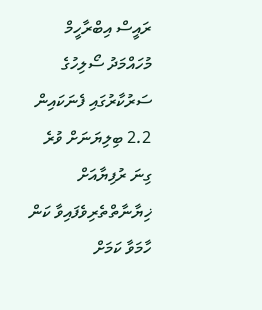ރައީސް އިބްރާހީމް މުހައްމަދު ސޯލިހުގެ ސަރުކާރުގައި ފެނަކައިން 2.2 ބިލިޔަނަށް ވުރެ ގިނަ ރުފިޔާއަށް ޚިޔާނާތްތެރިވެފައިވާ ކަން ހާމަވާ ކަމަށް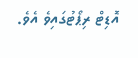އޮޑިޓް ރިޕޯޓުގައިވެ އެވެ.